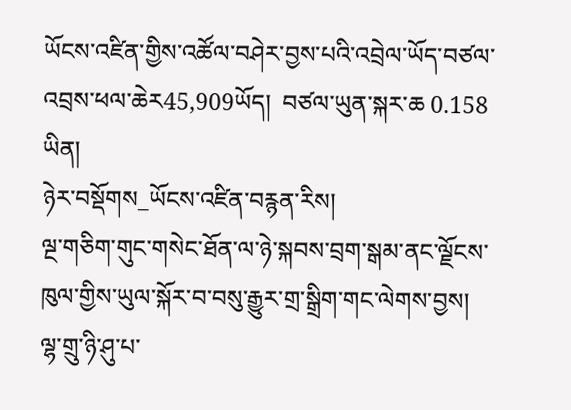ཡོངས་འཛིན་གྱིས་འཚོལ་བཤེར་བྱས་པའི་འབྲེལ་ཡོད་བཙལ་འབྲས་ཕལ་ཆེར45,909ཡོད།  བཙལ་ཡུན་སྐར་ཆ 0.158 ཡིན།
ཉེར་བསྡོགས_ཡོངས་འཛིན་བརྙན་རིས།
ལྔ་གཅིག་གུང་གསེང་ཐོན་ལ་ཉེ་སྐབས་བྲག་སྒམ་ནང་ལྗོངས་ཁུལ་གྱིས་ཡུལ་སྐོར་བ་བསུ་རྒྱུར་གྲ་སྒྲིག་གང་ལེགས་བྱས།
ལྷ་གྲུ་ཉི་ཤུ་པ་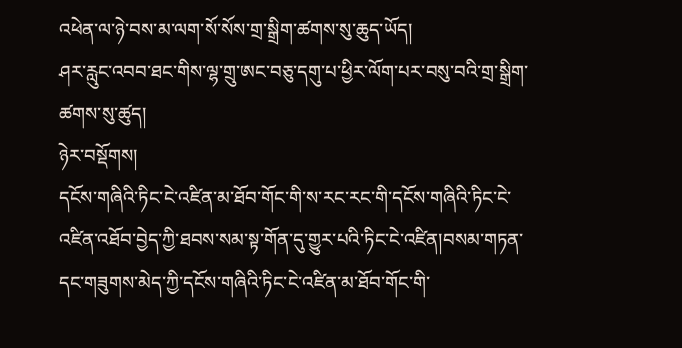འཕེན་ལ་ཉེ་བས་མ་ལག་སོ་སོས་གྲ་སྒྲིག་ཚགས་སུ་ཆུད་ཡོད།
ཤར་རླུང་འབབ་ཐང་གིས་ལྷ་གྲུ་ཨང་བཅུ་དགུ་པ་ཕྱིར་ལོག་པར་བསུ་བའི་གྲ་སྒྲིག་ཚགས་སུ་ཚུད།
ཉེར་བསྡོགས།
དངོས་གཞིའི་ཏིང་ངེ་འཛིན་མ་ཐོབ་གོང་གི་ས་རང་རང་གི་དངོས་གཞིའི་ཏིང་ངེ་འཛིན་འཐོབ་བྱེད་ཀྱི་ཐབས་སམ་སྟ་གོན་དུ་གྱུར་པའི་ཏིང་ངེ་འཛིན།བསམ་གཏན་དང་གཟུགས་མེད་ཀྱི་དངོས་གཞིའི་ཏིང་ངེ་འཛིན་མ་ཐོབ་གོང་གི་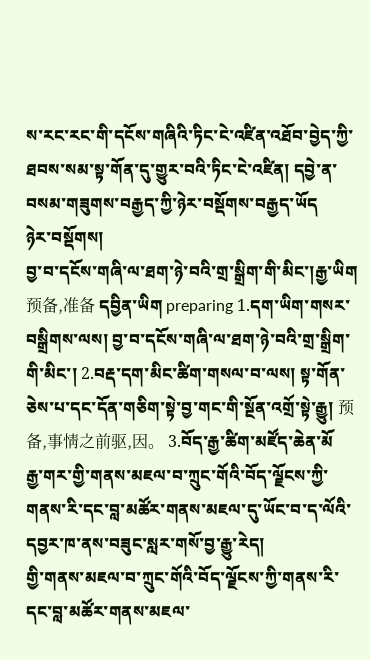ས་རང་རང་གི་དངོས་གཞིའི་ཏིང་ངེ་འཛིན་འཐོབ་བྱེད་ཀྱི་ཐབས་སམ་སྟ་གོན་དུ་གྱུར་བའི་ཏིང་ངེ་འཛིན། དབྱེ་ན་བསམ་གཟུགས་བརྒྱད་ཀྱི་ཉེར་བསྡོགས་བརྒྱད་ཡོད
ཉེར་བསྡོགས།
བྱ་བ་དངོས་གཞི་ལ་ཐག་ཉེ་བའི་གྲ་སྒྲིག་གི་མིང་།རྒྱ་ཡིག 预备,准备 དབྱིན་ཡིག preparing 1.དག་ཡིག་གསར་བསྒྲིགས་ལས། བྱ་བ་དངོས་གཞི་ལ་ཐག་ཉེ་བའི་གྲ་སྒྲིག་གི་མིང་། 2.བརྡ་དག་མིང་ཚིག་གསལ་བ་ལས། སྟ་གོན་ཅེས་པ་དང་དོན་གཅིག་སྟེ་བྱ་གང་གི་སྔོན་འགྲོ་སྟེ་རྒྱུ། 预备,事情之前驱,因。 3.བོད་རྒྱ་ཚིག་མཛོད་ཆེན་མོ
རྒྱ་གར་གྱི་གནས་མཇལ་བ་ཀྲུང་གོའི་བོད་ལྗོངས་ཀྱི་གནས་རི་དང་བླ་མཚོར་གནས་མཇལ་དུ་ཡོང་བ་ད་ལོའི་དབྱར་ཁ་ནས་བཟུང་སླར་གསོ་བྱ་རྒྱུ་རེད།
གྱི་གནས་མཇལ་བ་ཀྲུང་གོའི་བོད་ལྗོངས་ཀྱི་གནས་རི་དང་བླ་མཚོར་གནས་མཇལ་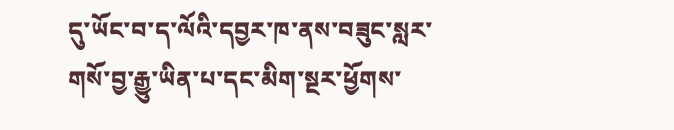དུ་ཡོང་བ་ད་ལོའི་དབྱར་ཁ་ནས་བཟུང་སླར་གསོ་བྱ་རྒྱུ་ཡིན་པ་དང་མིག་སྔར་ཕྱོགས་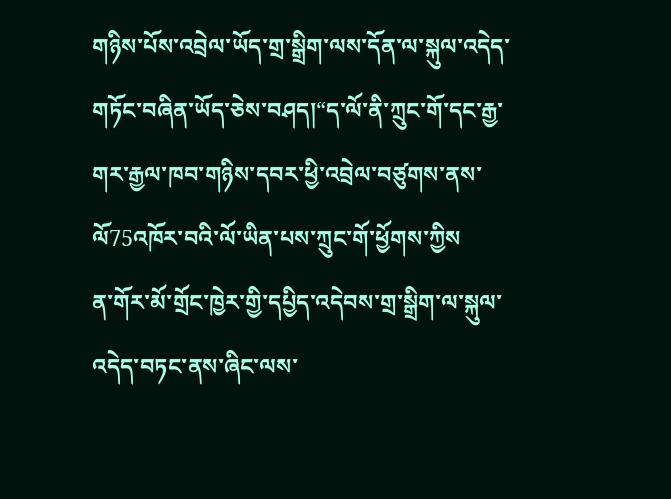གཉིས་པོས་འབྲེལ་ཡོད་གྲ་སྒྲིག་ལས་དོན་ལ་སྐུལ་འདེད་གཏོང་བཞིན་ཡོད་ཅེས་བཤད།“ད་ལོ་ནི་ཀྲུང་གོ་དང་རྒྱ་གར་རྒྱལ་ཁབ་གཉིས་དབར་ཕྱི་འབྲེལ་བཙུགས་ནས་ལོ75འཁོར་བའི་ལོ་ཡིན་པས་ཀྲུང་གོ་ཕྱོགས་ཀྱིས
ན་གོར་མོ་གྲོང་ཁྱེར་གྱི་དཔྱིད་འདེབས་གྲ་སྒྲིག་ལ་སྐུལ་འདེད་བཏང་ནས་ཞིང་ལས་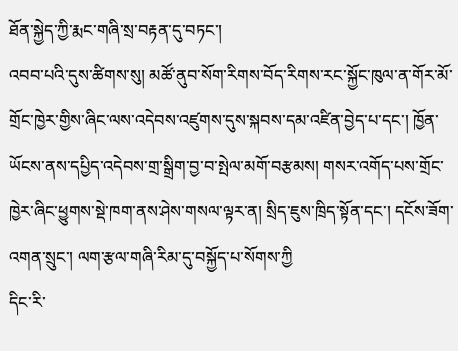ཐོན་སྐྱེད་ཀྱི་རྨང་གཞི་སྲ་བརྟན་དུ་བཏང་།
འབབ་པའི་དུས་ཚིགས་སུ། མཚོ་ནུབ་སོག་རིགས་བོད་རིགས་རང་སྐྱོང་ཁུལ་ན་གོར་མོ་གྲོང་ཁྱེར་གྱིས་ཞིང་ལས་འདེབས་འཛུགས་དུས་སྐབས་དམ་འཛིན་བྱེད་པ་དང་། ཁྱོན་ཡོངས་ནས་དཔྱིད་འདེབས་གྲ་སྒྲིག་བྱ་བ་སྤེལ་མགོ་བརྩམས། གསར་འགོད་པས་གྲོང་ཁྱེར་ཞིང་ཕྱུགས་སྡེ་ཁག་ནས་ཤེས་གསལ་ལྟར་ན། སྲིད་ཇུས་ཁྲིད་སྟོན་དང་། དངོས་ཟོག་འགན་སྲུང་། ལག་རྩལ་གཞི་རིམ་དུ་བསྐྱོད་པ་སོགས་ཀྱི
དིང་རི་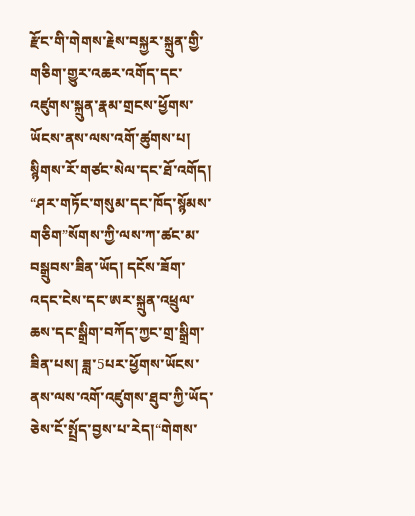རྫོང་གི་གེགས་རྗེས་བསྐྱར་སྐྲུན་གྱི་གཅིག་གྱུར་འཆར་འགོད་དང་འཛུགས་སྐྲུན་རྣམ་གྲངས་ཕྱོགས་ཡོངས་ནས་ལས་འགོ་ཚུགས་པ།
སྙིགས་རོ་གཙང་སེལ་དང་ཐོ་འགོད། “ཤར་གཏོང་གསུམ་དང་ཁོད་སྙོམས་གཅིག”སོགས་ཀྱི་ལས་ཀ་ཚང་མ་བསྒྲུབས་ཟིན་ཡོད། དངོས་ཟོག་འདང་ངེས་དང་ཨར་སྐྲུན་འཕྲུལ་ཆས་དང་སྒྲིག་བཀོད་ཀྱང་གྲ་སྒྲིག་ཟིན་པས། ཟླ་5པར་ཕྱོགས་ཡོངས་ནས་ལས་འགོ་འཛུགས་ཐུབ་ཀྱི་ཡོད་ཅེས་ངོ་སྤྲོད་བྱས་པ་རེད།“གེགས་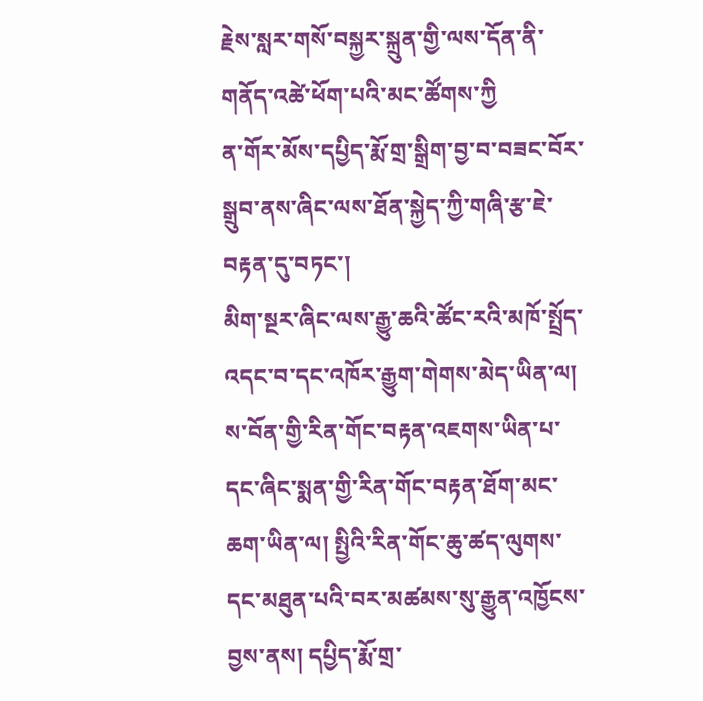རྗེས་སླར་གསོ་བསྐྱར་སྐྲུན་གྱི་ལས་དོན་ནི་གནོད་འཚེ་ཕོག་པའི་མང་ཚོགས་ཀྱི
ན་གོར་མོས་དཔྱིད་རྨོ་གྲ་སྒྲིག་བྱ་བ་བཟང་བོར་སྒྲུབ་ནས་ཞིང་ལས་ཐོན་སྐྱེད་ཀྱི་གཞི་རྩ་ཇེ་བརྟན་དུ་བཏང་།
མིག་སྔར་ཞིང་ལས་རྒྱུ་ཆའི་ཚོང་རའི་མཁོ་སྤྲོད་འདང་བ་དང་འཁོར་རྒྱུག་གེགས་མེད་ཡིན་ལ། ས་བོན་གྱི་རིན་གོང་བརྟན་འཇགས་ཡིན་པ་དང་ཞིང་སྨན་གྱི་རིན་གོང་བརྟན་ཐོག་མང་ཆག་ཡིན་ལ། སྤྱིའི་རིན་གོང་ཆུ་ཚད་ལུགས་དང་མཐུན་པའི་བར་མཚམས་སུ་རྒྱུན་འཁྱོངས་བྱས་ནས། དཔྱིད་རྨོ་གྲ་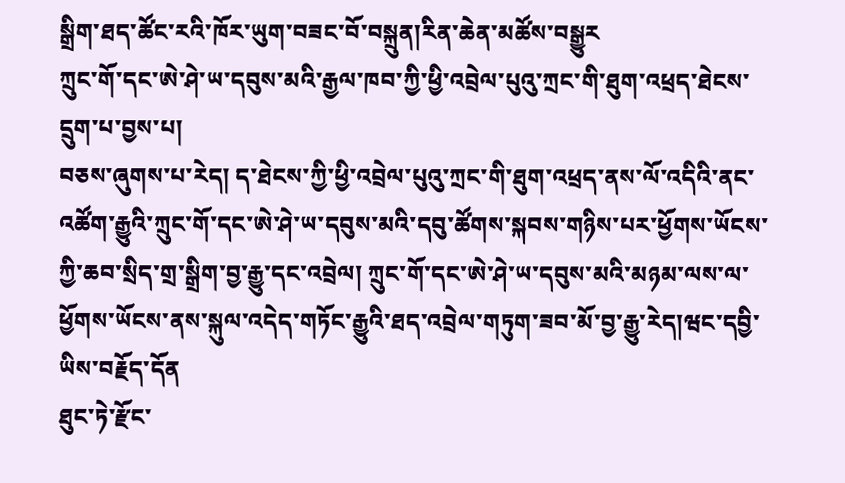སྒྲིག་ཐད་ཚོང་རའི་ཁོར་ཡུག་བཟང་བོ་བསྐྲུན།རིན་ཆེན་མཚོས་བསྒྱུར
ཀྲུང་གོ་དང་ཨེ་ཤེ་ཡ་དབུས་མའི་རྒྱལ་ཁབ་ཀྱི་ཕྱི་འབྲེལ་པུའུ་ཀྲང་གི་ཐུག་འཕྲད་ཐེངས་དྲུག་པ་བྱས་པ།
བཅས་ཞུགས་པ་རེད། ད་ཐེངས་ཀྱི་ཕྱི་འབྲེལ་པུའུ་ཀྲང་གི་ཐུག་འཕྲད་ནས་ལོ་འདིའི་ནང་འཚོག་རྒྱུའི་ཀྲུང་གོ་དང་ཨེ་ཤེ་ཡ་དབུས་མའི་དབུ་ཚོགས་སྐབས་གཉིས་པར་ཕྱོགས་ཡོངས་ཀྱི་ཆབ་སྲིད་གྲ་སྒྲིག་བྱ་རྒྱུ་དང་འབྲེལ། ཀྲུང་གོ་དང་ཨེ་ཤེ་ཡ་དབུས་མའི་མཉམ་ལས་ལ་ཕྱོགས་ཡོངས་ནས་སྐུལ་འདེད་གཏོང་རྒྱུའི་ཐད་འབྲེལ་གཏུག་ཟབ་མོ་བྱ་རྒྱུ་རེད།ཝང་དབྱི་ཡིས་བརྗོད་དོན
ཐུང་ཏེ་རྫོང་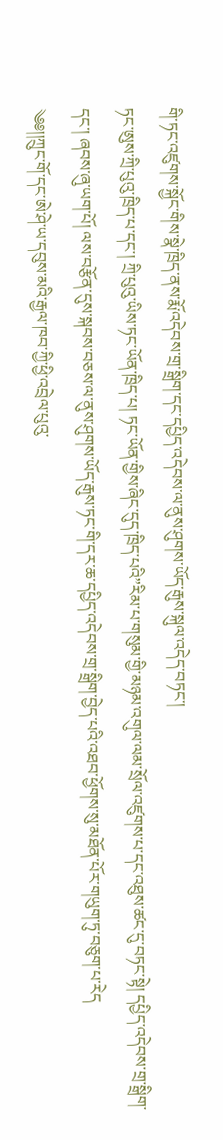གི་ཏང་འཛུགས་སྐྱོང་གིས་སྣེ་ཁྲིད་ནས་རྨོ་འདེབས་གྲ་སྒྲིག་དང་དཔྱིད་འདེབས་ལ་ནུས་ཤུགས་ཡོད་རྒུས་སྐུལ་འདེད་བཏང་།
ཏང་ཨུས་ཀྲི་པུའུ་ཁྲིད་པ་དང་། ཀྲི་པུའུ་ཡིས་ཏང་ཡོན་ཁྲིད་པ། ཏང་ཡོན་གྱིས་ཞིང་དུད་ཁྲིད་པའི”རིམ་པ་གསུམ་གྱི་མཉམ་འགུལ་ལམ་སྲོལ་འཛུགས་པ་དང་འཐུས་ཚང་དུ་བཏང་སྟེ། དཔྱིད་འདེབས་གྲ་སྒྲིག་དང་། ཞབས་ཞུ་ཡག་པོ། ལས་བརྩོན་དུས་སྐབས་བཅས་ལ་ནུས་ཤུགས་ཡོད་རྒུས་ཏང་གི་དར་ཆ་དཔྱིད་འདེབས་གྲ་སྒྲིག་བྱེད་པའི་འཐབ་ཕྱོགས་སུ་མཐོན་པོར་གཡུག་ཏུ་བཅུག་པ་རེད
༄༅།།ཀྲུང་གོ་དང་ཨེ་ཤེ་ཡ་དབུས་མའི་རྒྱལ་ཁབ་ཀྱི་ཕྱི་འབྲེལ་པུའུ་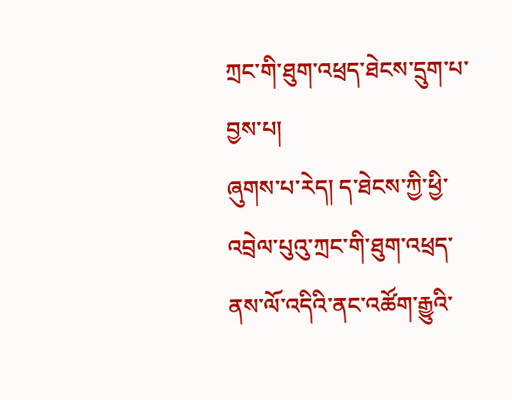ཀྲང་གི་ཐུག་འཕྲད་ཐེངས་དྲུག་པ་བྱས་པ།
ཞུགས་པ་རེད། ད་ཐེངས་ཀྱི་ཕྱི་འབྲེལ་པུའུ་ཀྲང་གི་ཐུག་འཕྲད་ནས་ལོ་འདིའི་ནང་འཚོག་རྒྱུའི་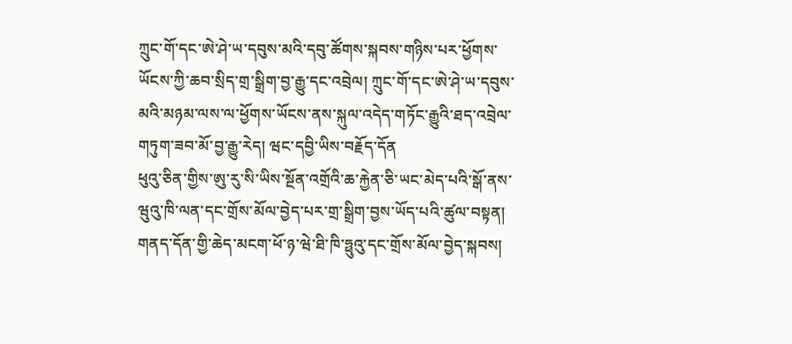ཀྲུང་གོ་དང་ཨེ་ཤེ་ཡ་དབུས་མའི་དབུ་ཚོགས་སྐབས་གཉིས་པར་ཕྱོགས་ཡོངས་ཀྱི་ཆབ་སྲིད་གྲ་སྒྲིག་བྱ་རྒྱུ་དང་འབྲེལ། ཀྲུང་གོ་དང་ཨེ་ཤེ་ཡ་དབུས་མའི་མཉམ་ལས་ལ་ཕྱོགས་ཡོངས་ནས་སྐུལ་འདེད་གཏོང་རྒྱུའི་ཐད་འབྲེལ་གཏུག་ཟབ་མོ་བྱ་རྒྱུ་རེད། ཝང་དབྱི་ཡིས་བརྗོད་དོན
ཕུའུ་ཅིན་གྱིས་ཨུ་རུ་སི་ཡིས་སྔོན་འགྲོའི་ཆ་རྐྱེན་ཅི་ཡང་མེད་པའི་སྒོ་ནས་ཝུའུ་ཁི་ལན་དང་གྲོས་མོལ་བྱེད་པར་གྲ་སྒྲིག་བྱས་ཡོད་པའི་ཚུལ་བསྟན།
གནད་དོན་གྱི་ཆེད་མངག་ཕོ་ཉ་ཝེ་ཐི་ཁི་ཧྥུའུ་དང་གྲོས་མོལ་བྱེད་སྐབས།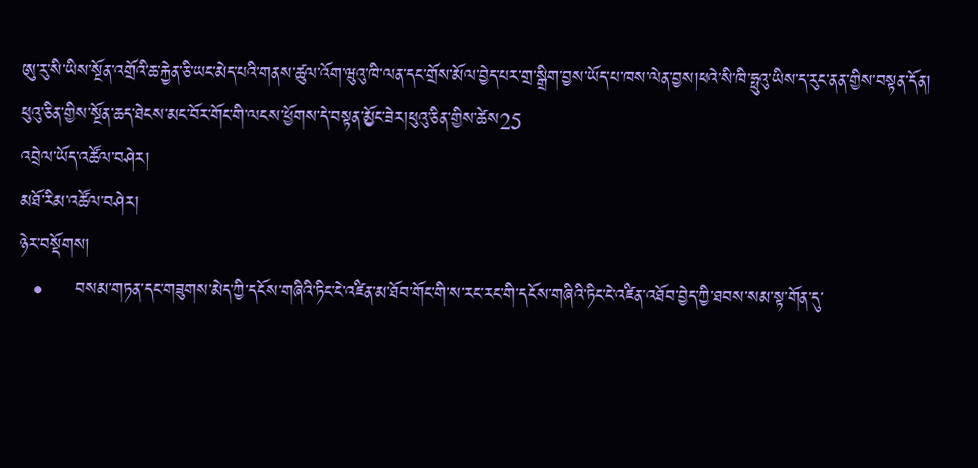ཨུ་རུ་སི་ཡིས་སྔོན་འགྲོའི་ཆ་རྐྱེན་ཅི་ཡང་མེད་པའི་གནས་ཚུལ་འོག་ཝུའུ་ཁི་ལན་དང་གྲོས་མོལ་བྱེད་པར་གྲ་སྒྲིག་བྱས་ཡོད་པ་ཁས་ལེན་བྱས།ཕའེ་སི་ཁི་ཧྥུའུ་ཡིས་ད་རུང་ནན་གྱིས་བསྟན་དོན། ཕུའུ་ཅིན་གྱིས་སྔོན་ཆད་ཐེངས་མང་བོར་གོང་གི་ལངས་ཕྱོགས་དེ་བསྟན་མྱོང་ཟེར།ཕུའུ་ཅིན་གྱིས་ཚེས25
འབྲེལ་ཡོད་འཚོལ་བཤེར།
མཐོ་རིམ་འཚོལ་བཤེར།
ཉེར་བསྡོགས།
  •     བསམ་གཏན་དང་གཟུགས་མེད་ཀྱི་དངོས་གཞིའི་ཏིང་ངེ་འཛིན་མ་ཐོབ་གོང་གི་ས་རང་རང་གི་དངོས་གཞིའི་ཏིང་ངེ་འཛིན་འཐོབ་བྱེད་ཀྱི་ཐབས་སམ་སྟ་གོན་དུ་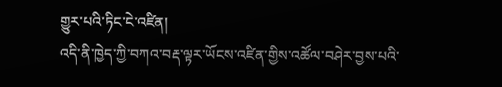གྱུར་པའི་ཏིང་ངེ་འཛིན།
འདི་ནི་ཁྱེད་ཀྱི་བཀའ་བརྡ་ལྟར་ཡོངས་འཛིན་གྱིས་འཚོལ་བཤེར་བྱས་པའི་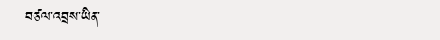བཙལ་འབྲས་ཡིན་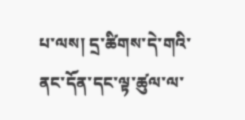པ་ལས། དྲ་ཚིགས་དེ་གའི་ནང་དོན་དང་ལྟ་ཚུལ་ལ་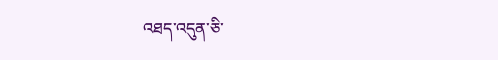འཐད་འདུན་ཅི་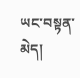ཡང་བསྟན་མེད།